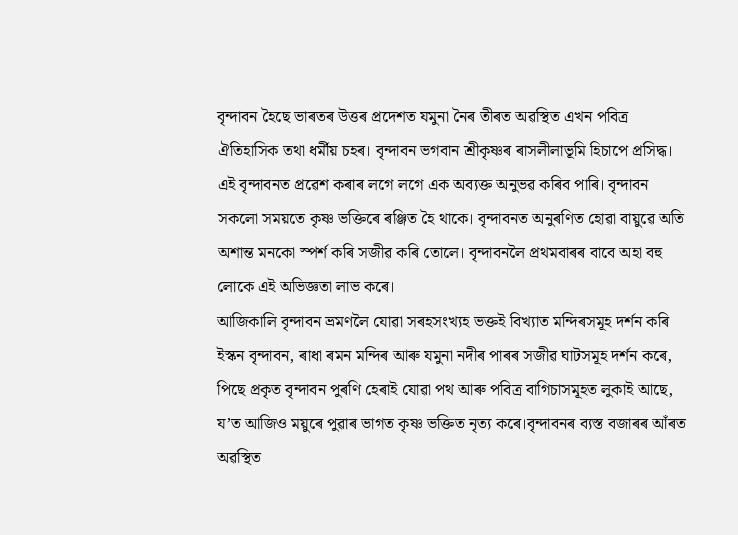বৃন্দাবন হৈছে ভাৰতৰ উত্তৰ প্ৰদেশত যমুনা নৈৰ তীৰত অৱস্থিত এখন পবিত্ৰ ঐতিহাসিক তথা ধৰ্মীয় চহৰ। বৃন্দাবন ভগবান শ্ৰীকৃষ্ণৰ ৰাসলীলাভূমি হিচাপে প্ৰসিদ্ধ। এই বৃন্দাবনত প্ৰৱেশ কৰাৰ লগে লগে এক অব্যক্ত অনুভৱ কৰিব পাৰি। বৃন্দাবন সকলো সময়তে কৃষ্ণ ভক্তিৰে ৰঞ্জিত হৈ থাকে। বৃন্দাবনত অনুৰণিত হোৱা বায়ুৱে অতি অশান্ত মনকো স্পৰ্শ কৰি সজীৱ কৰি তোলে। বৃন্দাবনলৈ প্ৰথমবাৰৰ বাবে অহা বহু লোকে এই অভিজ্ঞতা লাভ কৰে।
আজিকালি বৃন্দাবন ভ্ৰমণলৈ যোৱা সৰহসংখ্যহ ভক্তই বিখ্যাত মন্দিৰসমূহ দৰ্শন কৰি ইস্কন বৃন্দাবন, ৰাধা ৰমন মন্দিৰ আৰু যমুনা নদীৰ পাৰৰ সজীৱ ঘাটসমূহ দৰ্শন কৰে, পিছে প্ৰকৃত বৃন্দাবন পুৰণি হেৰাই যোৱা পথ আৰু পবিত্ৰ বাগিচাসমূহত লুকাই আছে, য’ত আজিও ময়ুৰে পুৱাৰ ভাগত কৃষ্ণ ভক্তিত নৃত্য কৰে।বৃন্দাবনৰ ব্যস্ত বজাৰৰ আঁৰত অৱস্থিত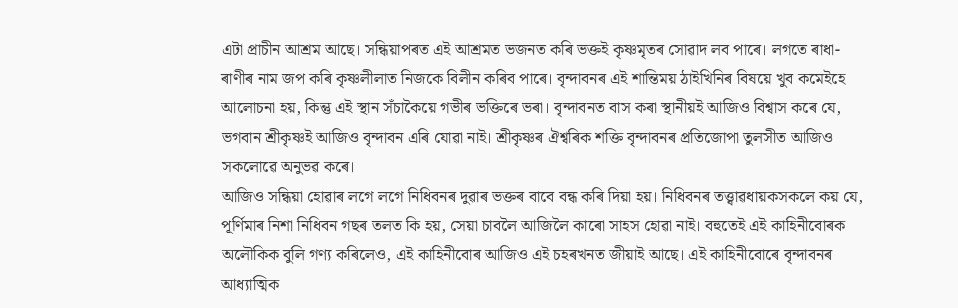এটা প্ৰাচীন আশ্ৰম আছে। সন্ধিয়াপৰত এই আশ্ৰমত ভজনত কৰি ভক্তই কৃষ্ণমৃতৰ সোৱাদ লব পাৰে। লগতে ৰাধা-ৰাণীৰ নাম জপ কৰি কৃষ্ণলীলাত নিজকে বিলীন কৰিব পাৰে। বৃন্দাবনৰ এই শান্তিময় ঠাইখিনিৰ বিষয়ে খুব কমেইহে আলোচনা হয়, কিন্তু এই স্থান সঁচাকৈয়ে গভীৰ ভক্তিৰে ভৰা। বৃন্দাবনত বাস কৰা স্থানীয়ই আজিও বিশ্বাস কৰে যে, ভগবান শ্ৰীকৃষ্ণই আজিও বৃন্দাবন এৰি যোৱা নাই। শ্ৰীকৃষ্ণৰ ঐশ্বৰিক শক্তি বৃন্দাবনৰ প্ৰতিজোপা তুলসীত আজিও সকলোৱে অনুভৱ কৰে।
আজিও সন্ধিয়া হোৱাৰ লগে লগে নিধিবনৰ দুৱাৰ ভক্তৰ বাবে বন্ধ কৰি দিয়া হয়। নিধিবনৰ তত্ত্বাৱধায়কসকলে কয় যে, পূৰ্ণিমাৰ নিশা নিধিবন গছৰ তলত কি হয়, সেয়া চাবলৈ আজিলৈ কাৰো সাহস হোৱা নাই। বহুতেই এই কাহিনীবোৰক অলৌকিক বুলি গণ্য কৰিলেও, এই কাহিনীবোৰ আজিও এই চহৰখনত জীয়াই আছে। এই কাহিনীবোৰে বৃন্দাবনৰ আধ্যাত্মিক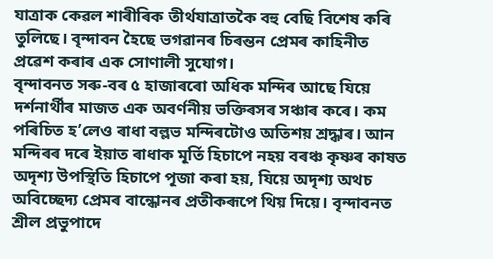যাত্ৰাক কেৱল শাৰীৰিক তীৰ্থযাত্ৰাতকৈ বহু বেছি বিশেষ কৰি তুলিছে। বৃন্দাবন হৈছে ভগৱানৰ চিৰন্তন প্ৰেমৰ কাহিনীত প্ৰৱেশ কৰাৰ এক সোণালী সুযোগ।
বৃন্দাবনত সৰু-বৰ ৫ হাজাৰৰো অধিক মন্দিৰ আছে যিয়ে দৰ্শনাৰ্থীৰ মাজত এক অবৰ্ণনীয় ভক্তিৰসৰ সঞ্চাৰ কৰে। কম পৰিচিত হ’লেও ৰাধা বল্লভ মন্দিৰটোও অতিশয় শ্ৰদ্ধাৰ। আন মন্দিৰৰ দৰে ইয়াত ৰাধাক মূৰ্তি হিচাপে নহয় বৰঞ্চ কৃষ্ণৰ কাষত অদৃশ্য উপস্থিতি হিচাপে পূজা কৰা হয়, যিয়ে অদৃশ্য অথচ অবিচ্ছেদ্য প্ৰেমৰ বান্ধোনৰ প্ৰতীকৰূপে থিয় দিয়ে। বৃন্দাবনত শ্ৰীল প্ৰভুপাদে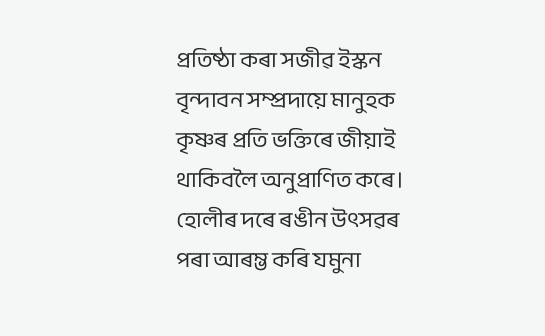প্ৰতিষ্ঠা কৰা সজীৱ ইস্কন বৃন্দাবন সম্প্ৰদায়ে মানুহক কৃষ্ণৰ প্ৰতি ভক্তিৰে জীয়াই থাকিবলৈ অনুপ্ৰাণিত কৰে। হোলীৰ দৰে ৰঙীন উৎসৱৰ পৰা আৰম্ভ কৰি যমুনা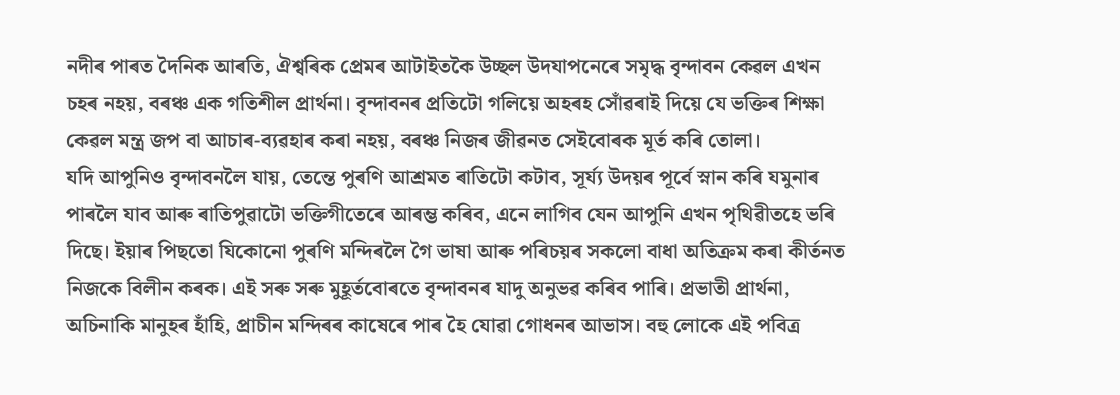নদীৰ পাৰত দৈনিক আৰতি, ঐশ্বৰিক প্ৰেমৰ আটাইতকৈ উচ্ছল উদযাপনেৰে সমৃদ্ধ বৃন্দাবন কেৱল এখন চহৰ নহয়, বৰঞ্চ এক গতিশীল প্ৰাৰ্থনা। বৃন্দাবনৰ প্ৰতিটো গলিয়ে অহৰহ সোঁৱৰাই দিয়ে যে ভক্তিৰ শিক্ষা কেৱল মন্ত্ৰ জপ বা আচাৰ-ব্যৱহাৰ কৰা নহয়, বৰঞ্চ নিজৰ জীৱনত সেইবোৰক মূৰ্ত কৰি তোলা।
যদি আপুনিও বৃন্দাবনলৈ যায়, তেন্তে পুৰণি আশ্ৰমত ৰাতিটো কটাব, সূৰ্য্য উদয়ৰ পূৰ্বে স্নান কৰি যমুনাৰ পাৰলৈ যাব আৰু ৰাতিপুৱাটো ভক্তিগীতেৰে আৰম্ভ কৰিব, এনে লাগিব যেন আপুনি এখন পৃথিৱীতহে ভৰি দিছে। ইয়াৰ পিছতো যিকোনো পুৰণি মন্দিৰলৈ গৈ ভাষা আৰু পৰিচয়ৰ সকলো বাধা অতিক্ৰম কৰা কীৰ্তনত নিজকে বিলীন কৰক। এই সৰু সৰু মুহূৰ্তবোৰতে বৃন্দাবনৰ যাদু অনুভৱ কৰিব পাৰি। প্ৰভাতী প্ৰাৰ্থনা, অচিনাকি মানুহৰ হাঁহি, প্ৰাচীন মন্দিৰৰ কাষেৰে পাৰ হৈ যোৱা গোধনৰ আভাস। বহু লোকে এই পবিত্ৰ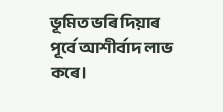ভূমিত ভৰি দিয়াৰ পূৰ্বে আশীৰ্বাদ লাভ কৰে।